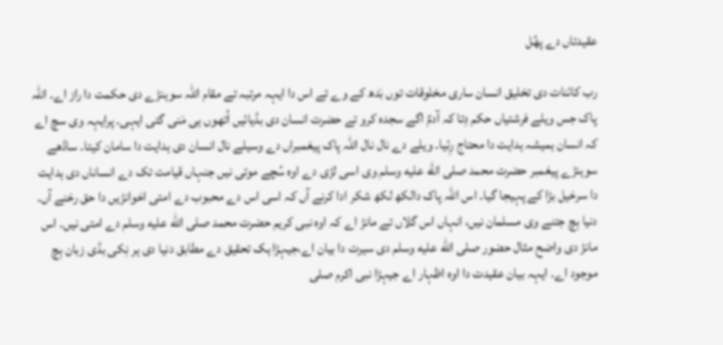عقیدتاں دے پھُل

رب کائنات دی تخلیق انسان ساری مخلوقات توں بَدھ کے وے تے اس دا ایہہ مرتبہ تے مقام اللہ سوہنڑے دی حکمت دا راز اے۔ اللہ پاک جس ویلے فرشتیاں حکم دِتا کہ آدمؑ اگے سجدہ کرو تے حضرت انسان دی بڈیائیں اُتھوں ہی مَنی گئی ایہی۔ پرایہہ وی سچ اے کہ انسان ہمیشہ ہدایت دا محتاج رِئیا۔ ویلے دے نال نال اللہ پاک پیغمبراں دے وسیلے نال انسان دی ہدایت دا سامان کیتا۔ ساڈھے سوہنڑے پیغمبر حضرت محمد صلى الله عليه وسلم وی اسی لڑی دے اوہ سُچے موتی نیں جنہاں قیامت تک دے انساناں دی ہدایت دا سرخیل بڑا کے پہیجا گیا۔ اس اللہ پاک دالکھ لکھ شکر ادا کرنے آں کہ اسی اس دے محبوب دے امتی اخوانڑیں دا حق رخنے آں۔ دنیا بِچ جتنے وی مسلمان نیں، انہاں اس گلاں تے مانڑ اے کہ اوہ نبی کریم حضرت محمد صلى الله عليه وسلم دے امتی نیں۔ اس مانڑ دی واضح مثال حضور صلى الله عليه وسلم دی سیرت دا بیان اے،جیہڑا ہک تحقیق دے مطابق دنیا دی ہر نِکی بڈی زبان بِچ موجود اے۔ ایہہ بیان عقیدت دا اوہ اظہار اے جیہڑا نبی اکرم صلى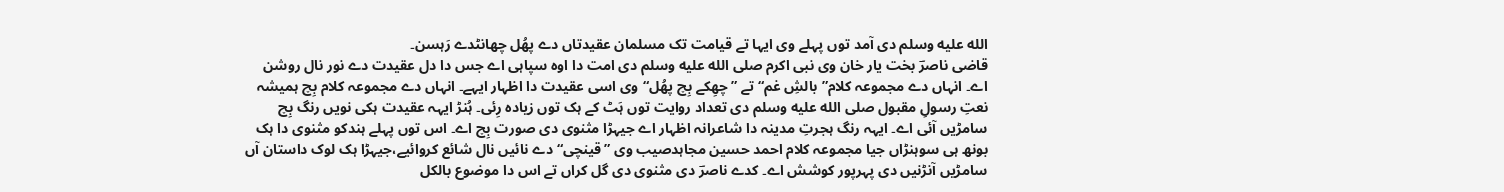الله عليه وسلم دی آمد توں پہلے وی ایہا تے قیامت تک مسلمان عقیدتاں دے پھُل چھانٹدے رَہسن۔
قاضی ناصرؔ بخت یار خان وی نبی اکرم صلى الله عليه وسلم دی امت دا اوہ سپاہی اے جس دا دل عقیدت دے نور نال روشن اے۔ انہاں دے مجموعہ کلام”بالشِ غم“ تے ”چھِکے بِچ پھُل“وی اسی عقیدت دا اظہار ایہے۔ انہاں دے مجموعہ کلام بِچ ہمیشہ نعتِ رسولِ مقبول صلى الله عليه وسلم دی تعداد روایت توں ہَٹ کے ہک توں زیادہ رِئی۔ ہُنڑ ایہہ عقیدت ہکی نویں رنگ بِچ سامڑیں آئی اے۔ ایہہ رنگ ہجرتِ مدینہ دا شاعرانہ اظہار اے جیہڑا مثنوی دی صورت بِچ اے۔ اس توں پہلے ہندکو مثنوی دا ہک بونھ ہی سوہنڑاں جیا مجموعہ کلام احمد حسین مجاہدصیب وی ”قینچی“دے نائیں نال شائع کروائیے،جیہڑا ہک لوک داستان آں سامڑیں آنڑنیں دی پہرپور کوشش اے۔ کدے ناصرؔ دی مثنوی دی گل کراں تے اس دا موضوع بالکل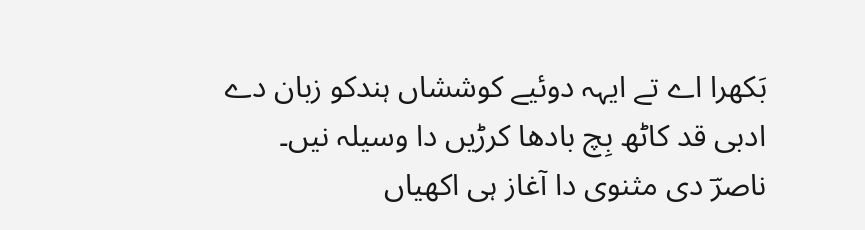بَکھرا اے تے ایہہ دوئیے کوششاں ہندکو زبان دے ادبی قد کاٹھ بِچ بادھا کرڑیں دا وسیلہ نیں۔
ناصرؔ دی مثنوی دا آغاز ہی اکھیاں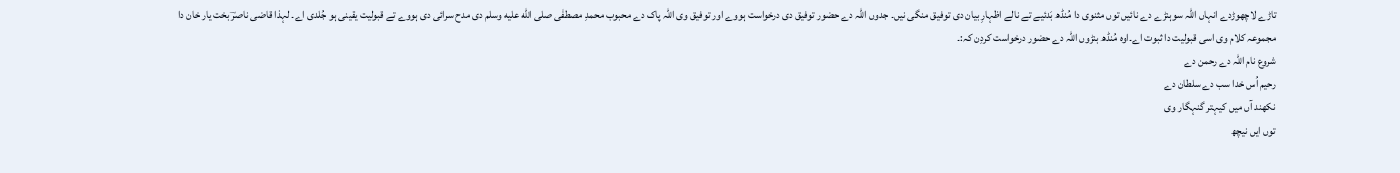تاڑے لاچھوڑدے انہاں اللہ سوہنڑے دے نائیں توں مثنوی دا مُنڈھ بَدئیے تے نالے اظہارِ بیان دی توفیق منگی نیں۔ جدوں اللہ دے حضور توفیق دی درخواست ہووے اور توفیق وی اللہ پاک دے محبوب محمدِ مصطفٰی صلى الله عليه وسلم دی مدح سرائی دی ہووے تے قبولیت یقینی ہو جُلدی اے۔ لہذا قاضی ناصرؔ بخت یار خان دا مجموعہ کلام وی اسی قبولیت دا ثبوت اے۔اوہ مُنڈھ بنڑوں اللہ دے حضور درخواست کردِن کہ:۔
شروع نام اللہ دے رحمن دے
رحیم اُس خدا سب دے سلطان دے
نکھند آں میں کیہتر گنہگار وی
توں ایں نیچھ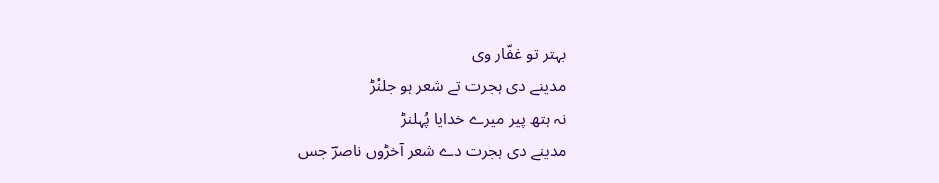بہتر تو غفّار وی
مدینے دی ہجرت تے شعر ہو جلنْڑ
نہ ہتھ پیر میرے خدایا پُہلنڑ
مدینے دی ہجرت دے شعر آخڑوں ناصرؔ جس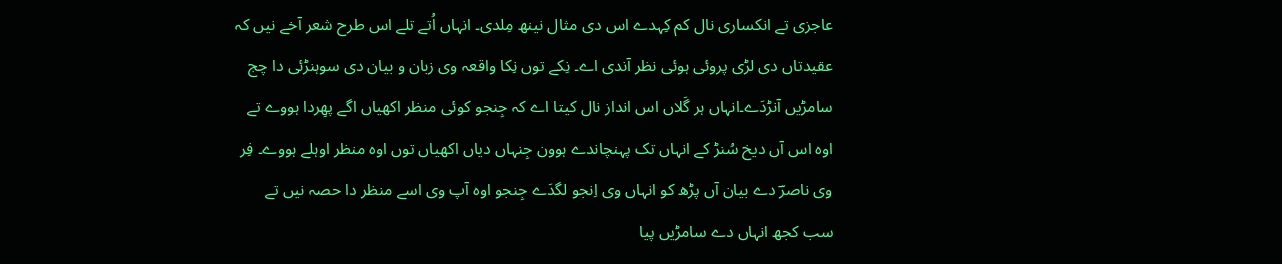عاجزی تے انکساری نال کم کِہدے اس دی مثال نینھ مِلدی۔ انہاں اُتے تلے اس طرح شعر آخے نیں کہ عقیدتاں دی لڑی پروئی ہوئی نظر آندی اے۔ نِکے توں نِکا واقعہ وی زبان و بیان دی سوہنڑئی دا چج سامڑیں آنڑدَے۔انہاں ہر گَلاں اس انداز نال کیتا اے کہ جِنجو کوئی منظر اکھیاں اگے پھِردا ہووے تے اوہ اس آں دیخ سُنڑ کے انہاں تک پہنچاندے ہوون جِنہاں دیاں اکھیاں توں اوہ منظر اوہلے ہووے۔ فِر وی ناصرؔ دے بیان آں پڑھ کو انہاں وی اِنجو لگدَے جِنجو اوہ آپ وی اسے منظر دا حصہ نیں تے سب کجھ انہاں دے سامڑیں پیا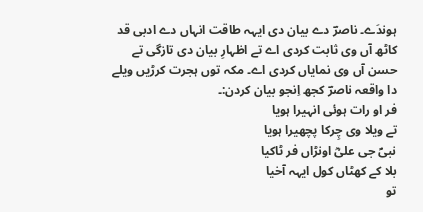ہوندَے۔ ناصرؔ دے بیان دی ایہہ طاقت انہاں دے ادبی قد کاٹھ آں وی ثابت کردی اے تے اظہارِ بیان دی تازگی تے حسن آں وی نمایاں کردی اے۔ مکہ توں ہجرت کرڑیں ویلے دا واقعہ ناصرؔ کجھ اِنجو بیان کردن:۔
فر او رات ہوئی انہیرا ہویا
تے ویلا وی چِرکا پچھیرا ہویا
نبیؐ جی علیؓ اونڑاں فر ٹاکیا
بلا کے کھٹاں کول ایہہ آخیا
تو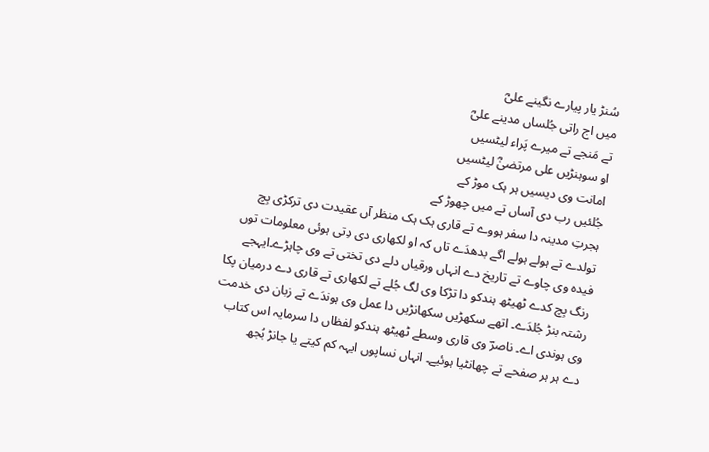سُنڑ یار پیارے نگینے علیؓ
میں اج راتی جُلساں مدینے علیؓ
تے مَنجے تے میرے پَراء لیٹسیں
او سوہنڑیں علی مرتضیٰؓ لیٹسیں
امانت وی دیسیں ہر ہک موڑ کے
جُلئیں رب دی آساں تے میں چھوڑ کے
ہجرتِ مدینہ دا سفر ہووے تے قاری ہک ہک منظر آں عقیدت دی ترکڑی بِچ تولدے تے ہولے ہولے اگے بدھدَے تاں کہ او لکھاری دی دِتی ہوئی معلومات توں فیدہ وی چاوے تے تاریخ دے انہاں ورقیاں دلے دی تختی تے وی چاہڑے۔ایہجے رنگ بِچ کدے ٹھیٹھ ہندکو دا تڑکا وی لگ جُلے تے لکھاری تے قاری دے درمیان پکا رشتہ بنڑ جُلدَے۔ اتھے سکھڑیں سکھانڑیں دا عمل وی ہوندَے تے زبان دی خدمت وی ہوندی اے۔ ناصرؔ وی قاری وسطے ٹھیٹھ ہندکو لفظاں دا سرمایہ اس کتاب دے ہر ہر صفحے تے چھانٹیا ہوئیے۔ انہاں نساپوں ایہہ کم کیتے یا جانڑ بُجھ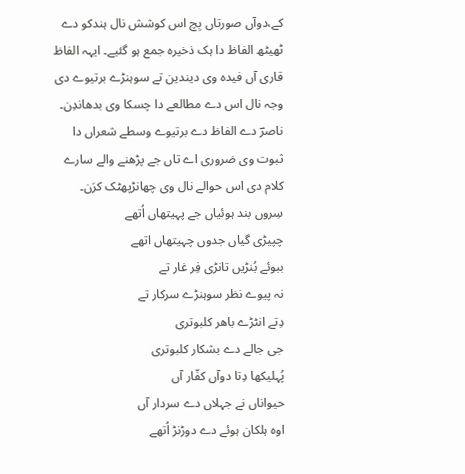کے،دوآں صورتاں بِچ اس کوشش نال ہندکو دے ٹھیٹھ الفاظ دا ہک ذخیرہ جمع ہو گئیے۔ ایہہ الفاظ قاری آں فیدہ وی دیندین تے سوہنڑے برتیوے دی وجہ نال اس دے مطالعے دا چسکا وی بدھاندِن۔ ناصرؔ دے الفاظ دے برتیوے وسطے شعراں دا ثبوت وی ضروری اے تاں جے پڑھنے والے سارے کلام دی اس حوالے نال وی چھانڑپھٹک کرَن۔
سِروں بند ہوئیاں جے پہیتھاں اُتھے
چپیڑی گیاں جدوں چہیتھاں اتھے
ببوئے بُنڑیں تانڑی فِر غار تے
نہ پیوے نظر سوہنڑے سرکار تے
دِتے انٹڑے باھر کلبوتری
جی جالے دے بشکار کلبوتری
پُہلیکھا دِتا دوآں کفّار آں
حیواناں نے جہلاں دے سردار آں
اوہ ہلکان ہوئے دے دوڑنڑ اُتھے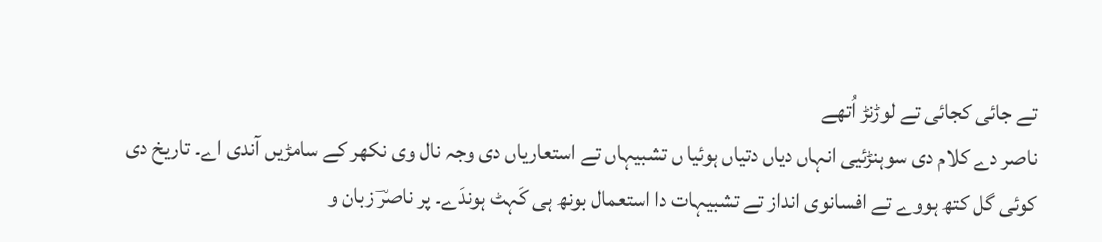تے جائی کجائی تے لوڑنڑ اُتھے
ناصر دے کلام دی سوہنڑئیی انہاں دیاں دتیاں ہوئیا ں تشبیہاں تے استعاریاں دی وجہ نال وی نکھر کے سامڑیں آندی اے۔ تاریخ دی کوئی گل کتھ ہووے تے افسانوی انداز تے تشبیہات دا استعمال بونھ ہی کَہٹ ہوندَے۔ پر ناصرؔ زبان و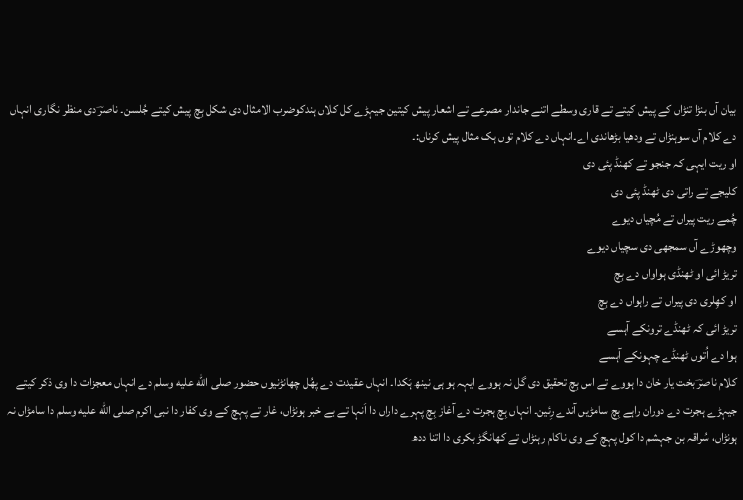بیان آں بنڑا تنڑاں کے پیش کیتے تے قاری وسطے اتنے جاندار مصرعے تے اشعار پیش کیتین جیہڑے کل کلاں ہندکوضرب الامثال دی شکل بِچ پیش کیتے جُلسن۔ ناصرؔ دی منظر نگاری انہاں دے کلام آں سوہنڑاں تے ودھیا بڑھاندی اے۔انہاں دے کلام توں ہک مثال پیش کرناں:۔
او ریت ایہی کہ جنجو تے کھنڈ پئی دی
کلیجے تے راتی دی ٹھنڈ پئی دی
چُمے ریت پیراں تے مُچیاں دیوے
وچھوڑے آں سمجھی دی سچیاں دیوے
تریڑ ائی او ٹھنڈی ہواواں دے بِچ
او کھِلری دی پیراں تے راہواں دے بِچ
تریڑ ائی کہ ٹھنڈے ترونکے آہسے
ہوا دے اُتوں ٹھنڈے چہونکے آہسے
کلام ناصرؔ بخت یار خان دا ہووے تے اس بِچ تحقیق دی گل نہ ہووے ایہہ ہو ہی نینھ ہَکدا۔ انہاں عقیدت دے پھُل چھانڑنیوں حضور صلى الله عليه وسلم دے انہاں معجزات دا وی ذکر کیتے جیہڑے ہجرت دے دوران راہے بِچ سامڑیں آندے رِئین۔ انہاں بِچ ہجرت دے آغاز بِچ پہرے داراں دا اَنہا تے بے خبر ہونڑاں، غار تے پہچ کے وی کفار دا نبی اکرم صلى الله عليه وسلم دا سامڑاں نہ ہونڑاں، سُراقہ بن جہشم دا کول پہچ کے وی ناکام رہنڑاں تے کھانگڑ بکری دا اتنا ددھ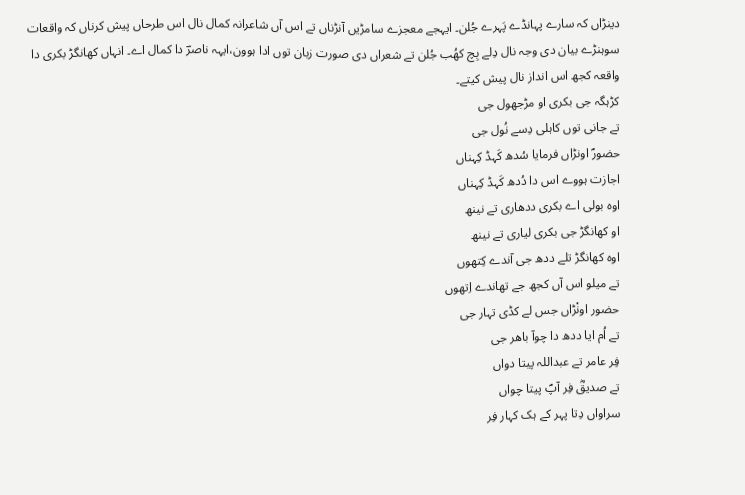دینڑاں کہ سارے پہانڈے پَہرے جُلن۔ ایہجے معجزے سامڑیں آنڑناں تے اس آں شاعرانہ کمال نال اس طرحاں پیش کرناں کہ واقعات سوہنڑے بیان دی وجہ نال دِلے بِچ کھُب جُلن تے شعراں دی صورت زبان توں ادا ہوون،ایہہ ناصرؔ دا کمال اے۔ انہاں کھانگڑ بکری دا واقعہ کجھ اس انداز نال پیش کیتے۔
کڑہگہ جی بکری او مڑجھول جی
تے جانی توں کاہلی دِسے نُول جی
حضورؐ اونڑاں فرمایا سُدھ کَہڈ کِہناں
اجازت ہووے اس دا دُدھ کَہڈ کِہناں
اوہ بولی اے بکری ددھاری تے نینھ
او کھانگڑ جی بکری لیاری تے نینھ
اوہ کھانگڑ تلے ددھ جی آندے کِتھوں
تے میلو اس آں کجھ جے تھاندے اِتھوں
حضور اونْڑاں جس لے کڈی تہار جی
تے اُم ایا ددھ دا چوآ باھر جی
فِر عامر تے عبداللہ پیتا دواں
تے صدیقؓ فِر آپؐ پیتا چواں
سراواں دِتا پہر کے ہک کہار فِر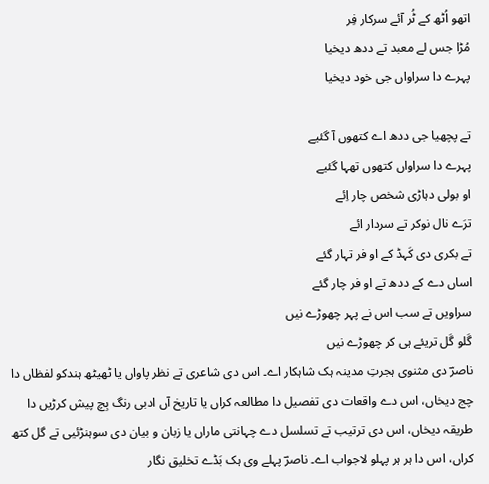اتھو اُٹھ کے ٹُر آئے سرکار فِر
مُڑا جس لے معبد تے ددھ دیخیا
پہرے دا سراواں جی خود دیخیا

تے پچھیا جی ددھ اے کتھوں آ گئیے
پہرے دا سراواں کتھوں تھہا گئیے
او بولی دہاڑی شخص چار اِئے
ترَے نال نوکر تے سردار ائے
تے بکری دی کَہڈ کے او فر تہار گئے
اساں دے کے ددھ تے او فر چار گئے
سراویں تے سب اس نے پہر چھوڑے نیں
گَلو گَل تریئے ہی کر چھوڑے نیں
ناصرؔ دی مثنوی ہجرتِ مدینہ ہک شاہکار اے۔ اس دی شاعری تے نظر پاواں یا ٹھیٹھ ہندکو لفظاں دا چج دیخاں، اس دے واقعات دی تفصیل دا مطالعہ کراں یا تاریخ آں ادبی رنگ بِچ پیش کرڑیں دا طریقہ دیخاں، اس دی ترتیب تے تسلسل دے چہانتی ماراں یا زبان و بیان دی سوہنڑئیی تے گل کتھ کراں، اس دا ہر ہر پہلو لاجواب اے۔ ناصرؔ پہلے وی ہک بَڈے تخلیق نگار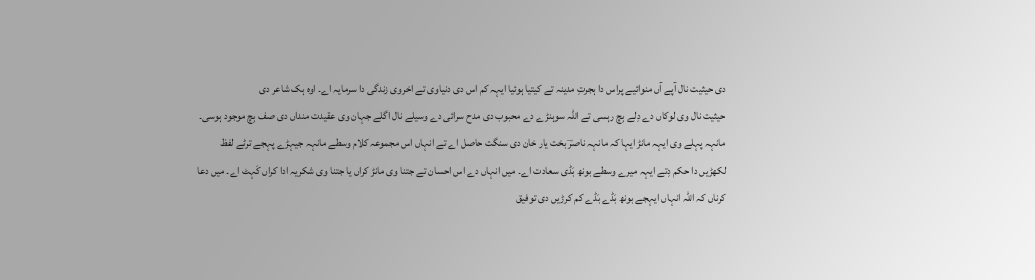دی حیثیت نال آپے آں منوائیے پراس دا ہجرتِ مدینہ تے کیتیا ہوئیا ایہہ کم اس دی دنیاوی تے اخروی زندگی دا سرمایہ اے۔ اوہ ہک شاعر دی
حیثیت نال وی لوکاں دے دِلے بِچ رہسی تے اللہ سوہنڑے دے محبوب دی مدح سرائی دے وسیلے نال اگلے جہان وی عقیدت منداں دی صف بِچ موجود ہوسی۔ مانہہ پہلے وی ایہہ مانڑ ایہا کہ مانہہ ناصرؔ بخت یار خان دی سنگت حاصل اے تے انہاں اس مجموعہ کلام وسطے مانہہ جیہڑے پہجے ترٹے لفظ لکھڑیں دا حکم دِتے ایہہ میرے وسطے بونھ بَڈی سعادت اے۔ میں انہاں دے اس احسان تے جتنا وی مانڑ کراں یا جتنا وی شکریہ ادا کراں کَہٹ اے۔ میں دعا کرناں کہ اللہ انہاں ایہجے بونھ بَڈے بَڈے کم کرڑیں دی توفیق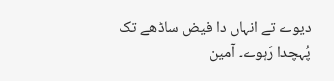دیوے تے انہاں دا فیض ساڈھے تک پُہچدا رَہوے۔ آمین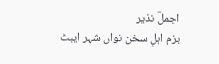اجملؔ نذیر
بزم اہلِ سخن نواں شہر ایبٹ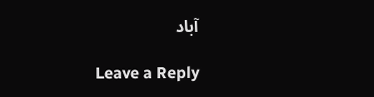آباد

Leave a Reply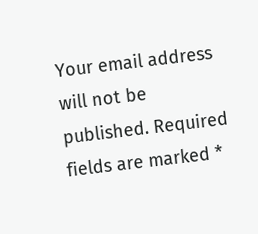Your email address will not be published. Required fields are marked *